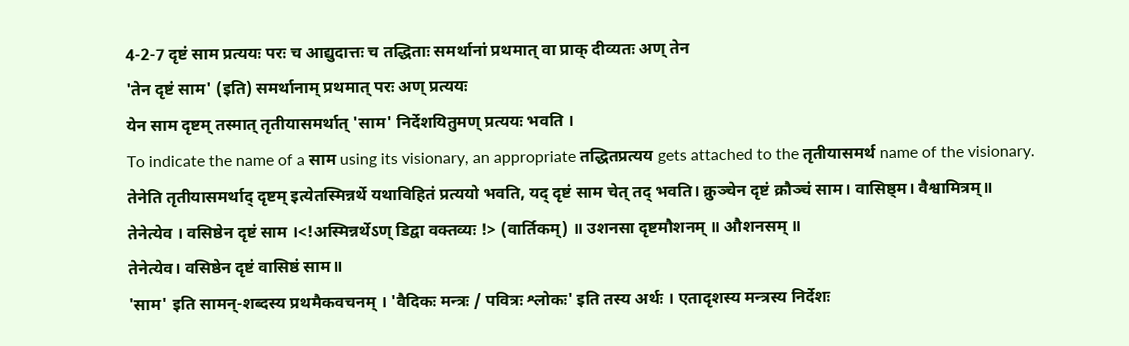4-2-7 दृष्टं साम प्रत्ययः परः च आद्युदात्तः च तद्धिताः समर्थानां प्रथमात् वा प्राक् दीव्यतः अण् तेन
'तेन दृष्टं साम' (इति) समर्थानाम् प्रथमात् परः अण् प्रत्ययः
येन साम दृष्टम् तस्मात् तृतीयासमर्थात् 'साम' निर्देशयितुमण् प्रत्ययः भवति ।
To indicate the name of a साम using its visionary, an appropriate तद्धितप्रत्यय gets attached to the तृतीयासमर्थ name of the visionary.
तेनेति तृतीयासमर्थाद् दृष्टम् इत्येतस्मिन्नर्थे यथाविहितं प्रत्ययो भवति, यद् दृष्टं साम चेत् तद् भवति। क्रुञ्चेन दृष्टं क्रौञ्चं साम। वासिष्ठ्म। वैश्वामित्रम्॥
तेनेत्येव । वसिष्ठेन दृष्टं साम ।<!अस्मिन्नर्थेऽण् डिद्वा वक्तव्यः !> (वार्तिकम्) ॥ उशनसा दृष्टमौशनम् ॥ औशनसम् ॥
तेनेत्येव। वसिष्ठेन दृष्टं वासिष्ठं साम॥
'साम' इति सामन्-शब्दस्य प्रथमैकवचनम् । 'वैदिकः मन्त्रः / पवित्रः श्लोकः' इति तस्य अर्थः । एतादृशस्य मन्त्रस्य निर्देशः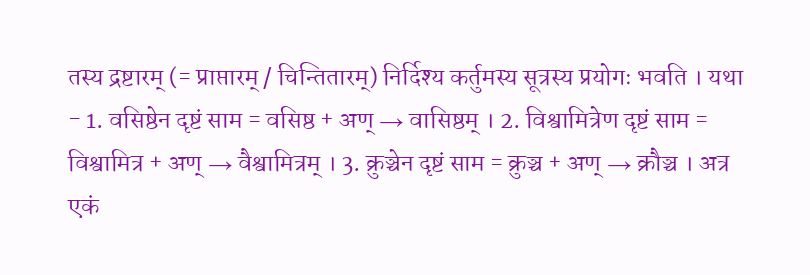तस्य द्रष्टारम् (= प्राप्तारम् / चिन्तितारम्) निर्दिश्य कर्तुमस्य सूत्रस्य प्रयोगः भवति । यथा - 1. वसिष्ठेन दृष्टं साम = वसिष्ठ + अण् → वासिष्ठम् । 2. विश्वामित्रेण दृष्टं साम = विश्वामित्र + अण् → वैश्वामित्रम् । 3. क्रुञ्चेन दृष्टं साम = क्रुञ्च + अण् → क्रौञ्च । अत्र एकं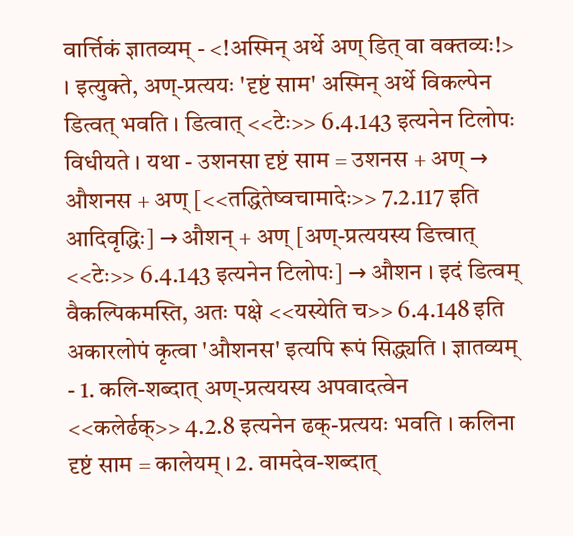वार्त्तिकं ज्ञातव्यम् - <!अस्मिन् अर्थे अण् डित् वा वक्तव्यः!> । इत्युक्ते, अण्-प्रत्ययः 'दृष्टं साम' अस्मिन् अर्थे विकल्पेन डित्वत् भवति । डित्वात् <<टेः>> 6.4.143 इत्यनेन टिलोपः विधीयते । यथा - उशनसा दृष्टं साम = उशनस + अण् → औशनस + अण् [<<तद्धितेष्वचामादेः>> 7.2.117 इति आदिवृद्धिः] → औशन् + अण् [अण्-प्रत्ययस्य डित्त्वात् <<टेः>> 6.4.143 इत्यनेन टिलोपः] → औशन । इदं डित्वम् वैकल्पिकमस्ति, अतः पक्षे <<यस्येति च>> 6.4.148 इति अकारलोपं कृत्वा 'औशनस' इत्यपि रूपं सिद्ध्यति । ज्ञातव्यम् - 1. कलि-शब्दात् अण्-प्रत्ययस्य अपवादत्वेन <<कलेर्ढक्>> 4.2.8 इत्यनेन ढक्-प्रत्ययः भवति । कलिना दृष्टं साम = कालेयम् । 2. वामदेव-शब्दात्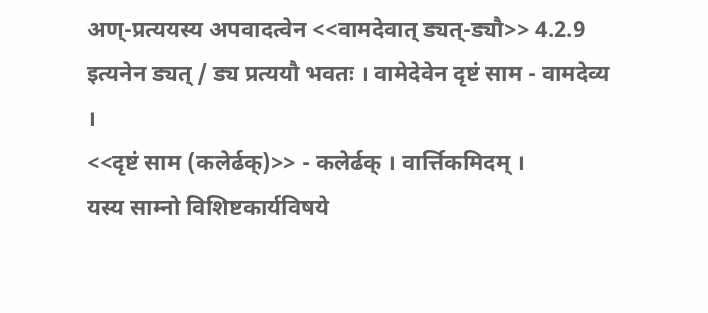अण्-प्रत्ययस्य अपवादत्वेन <<वामदेवात् ड्यत्-ड्यौ>> 4.2.9 इत्यनेन ड्यत् / ड्य प्रत्ययौ भवतः । वामेदेवेन दृष्टं साम - वामदेव्य ।
<<दृष्टं साम (कलेर्ढक्)>> - कलेर्ढक् । वार्त्तिकमिदम् ।
यस्य साम्नो विशिष्टकार्यविषये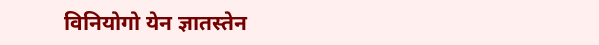विनियोगो येन ज्ञातस्तेन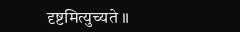दृष्टमित्युच्यते ॥